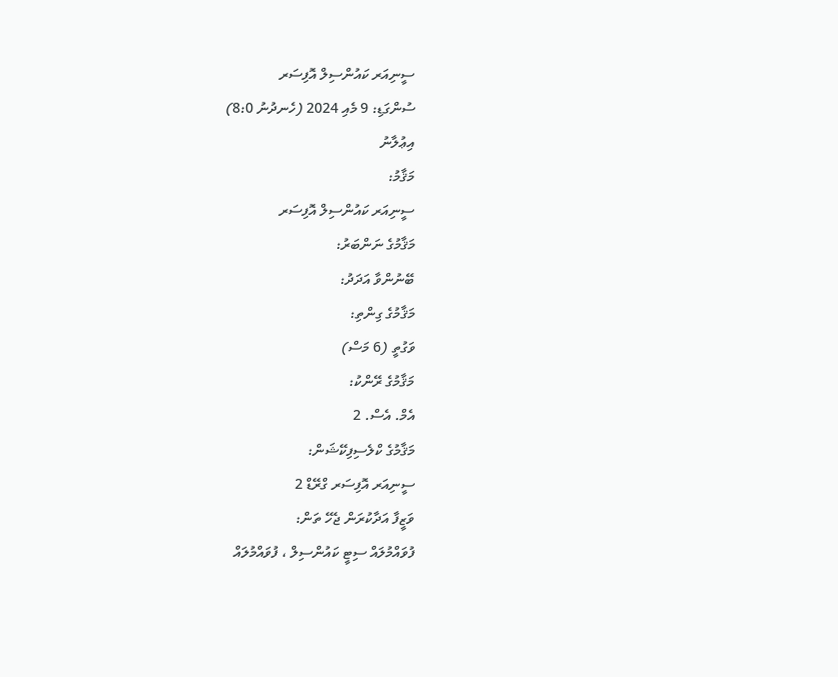ސީނިއަރ ކައުންސިލް އޮފިސަރ
ސުންގަޑި: 9 މެއި 2024 (ހެނދުނު 8:0)
އިޢުލާނު
މަޤާމު:
ސީނިއަރ ކައުންސިލް އޮފިސަރ
މަޤާމުގެ ނަންބަރު:
ބޭނުންވާ އަދަދު:
މަޤާމުގެ ގިންތި:
ވަގުތީ (6 މަސް)
މަޤާމުގެ ރޭންކު:
އެމް. އެސް. 2
މަޤާމުގެ ކްލެސިފިކޭޝަން:
ސީނިއަރ އޮފިސަރ ގްރޭޑް 2
ވަޒީފާ އަދާކުރަން ޖެހޭ ތަން:
ފުވައްމުލައް ސިޓީ ކައުންސިލް ، ފުވައްމުލައް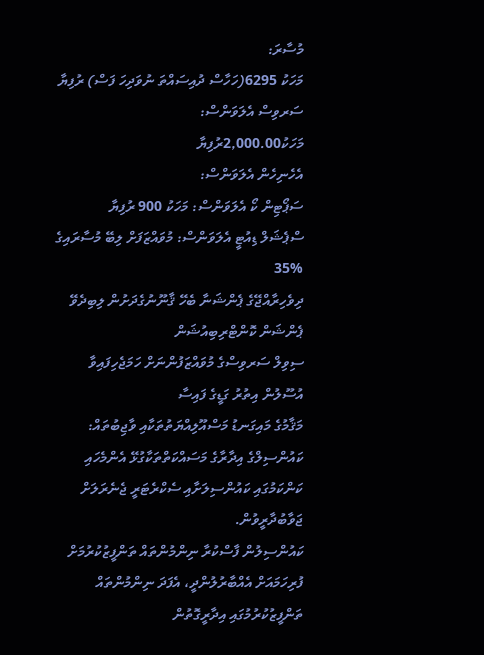މުސާރަ:
މަހަކު 6295(ހަހާސް ދުއިސައްތަ ނުވަދިހަ ފަސް) ރުފިޔާ
ސަރވިސް އެލަވަންސް:
މަހަކު2,000.00ރުފިޔާ
އެހެނިހެން އެލަވަންސް:
ސަޕޯޓިން ކޯ އެލަވަންސް: މަހަކު 900 ރުފިޔާ
ސްޕެޝަލް ޑިއުޓީ އެލަވަންސް: މުވައްޒަފަށް ލިބޭ މުސާރައިގެ %35
ދިވެހިރާއްޖޭގެ ޕެންޝަނާ ބެހޭ ޤާނޫނުގެދަށުން ލިބިދެވޭ ޕެންޝަން ކޮންޓްރިބިއުޝަން
ސިވިލް ސަރވިސްގެ މުވައްޒަފުންނަށް ހަމަޖެހިފައިވާ އުސޫލުން އިތުރު ގަޑީގެ ފައިސާ
މަޤާމުގެ މައިގަނޑު މަސްއޫލިއްޔަތުތަކާއި ވާޖިބުތައް:
ކައުންސިލްގެ އިދާރާގެ މަސައްކަތްތަކާގުޅޭ އެންމެހައި ކަންކަމުގައި ކައުންސިލަށާއި ސެކްރެޓަރީ ޖެނެރަލަށް ޖަވާބުދާރީވުން.
ކައުންސިލުން ފާސްކުރާ ނިންމުންތައް ތަންފީޒުކުރުމަށް ފުރިހަމައަށް އެއްބާރުލުންދީ، އެފަދަ ނިންމުންތައް ތަންފީޒުކުރުމުގައި އިދާރީގޮތުން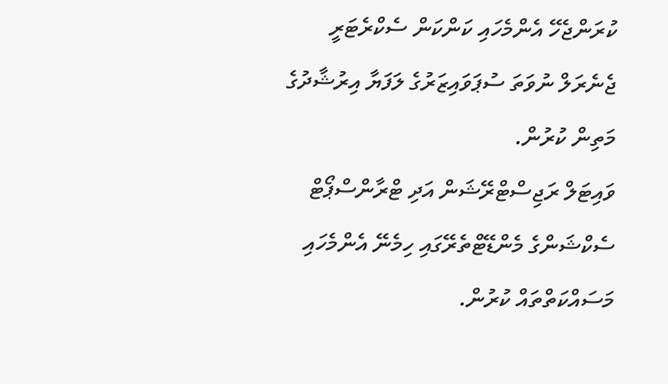ކުރަންޖެހޭ އެންމެހައި ކަންކަން ސެކްރެޓަރީ ޖެނެރަލް ނުވަތަ ސުޕަވައިޒަރުގެ ލަފަޔާ އިރުޝާދުގެ މަތިން ކުރުން.
ވައިޓަލް ރަޖިސްޓްރޭޝަން އަދި ޓްރާންސްޕޯޓް ސެކްޝަންގެ މެންޑޭޓްތެރޭގައި ހިމެނޭ އެންމެހައި މަސައްކަތްތައް ކުރުން.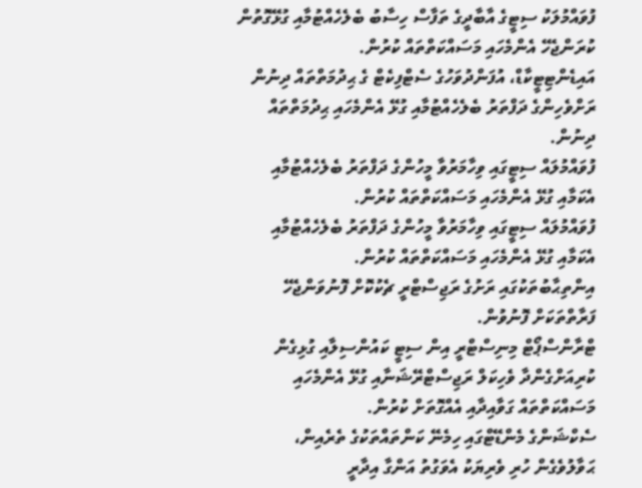ފުވައްމުލަކު ސިޓީގެ އާބާދީގެ ތަފާސް ހިސާބު ބެލެހެއްޓުމާއި ގުޅޭގޮތުން ކުރަންޖެހޭ އެންމެހައި މަސައްކަތްތައް ކުރުން.
އައިޑެންޓިޓީކާޑް، އުފަންދުވަހުގެ ސެޓްފިކެޓް ގެ ޙިދުމަތްތައް ދިނުން
ރަށްވެހިންގެ ދަފްތަރު ބެލެހެއްޓުމާއި ގުޅޭ އެންމެހައި ޙިދުމަތްތައް ދިނުން.
ފުވައްމުލައް ސިޓީގައި ވިހާމަރުވާ މީހުންގެ ދަފްތަރު ބެލެހެއްޓުމާއި އެކަމާއި ގުޅޭ އެންމެހައި މަސައްކަތްތައް ކުރުން.
ފުވައްމުލައް ސިޓީގައި ވިހާމަރުވާ މީހުންގެ ދަފްތަރު ބެލެހެއްޓުމާއި އެކަމާއި ގުޅޭ އެންމެހައި މަސައްކަތްތައް ކުރުން.
އިންތިޙާބުތަކުގައި ރަށުގެ ރަޖިސްޓްރީ ޗެކުކޮށް ފޮނުވަންޖެހޭ ފަރާތްތަކަށް ފޮނުވުން.
ޓްރާންސްޕޯޓް މިނިސްޓްރީ އިން ސިޓީ ކައުންސިލާއި ގުޅިގެން ކުރިއަށްގެންދާ ވެހިކަލް ރަޖިސްޓްރޭޝަނާއި ގުޅޭ އެންމެހައި މަސައްކަތްތައް ގަވާއިދާއި އެއްގޮތަށް ކުރުން.
ސެކްޝަންގެ މެންޑޭޓްގައި ހިމެނޭ ކަންތައްތަކުގެ ތެރެއިން، ޙަވާލުވެގެން ހުރި ވެރިޔަކު އެވަގުތު އަންގާ އިދާރީ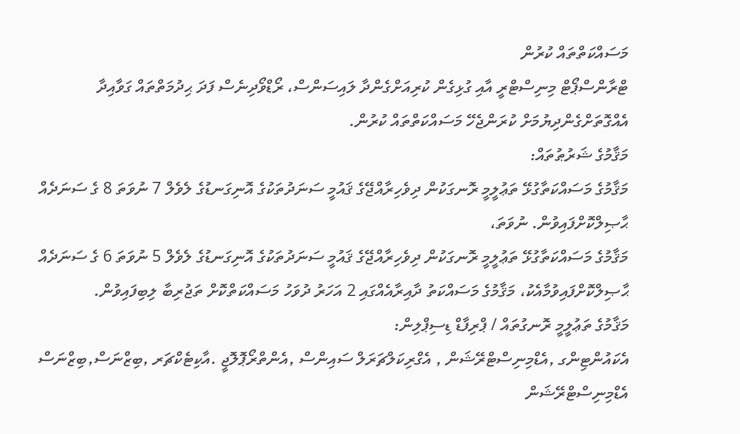މަސައްކަތްތައް ކުރުން
ޓްރާންސްޕޯޓް މިނިސްޓްރީ އާއި ގުޅިގެން ކުރިއަށްގެންދާ ލައިސަންސް، ރޯޑްވޯދިނެސް ފަދަ ޙިދުމަތްތައް ގަވާއިދާ އެއްގޮތަށްގެންދިޔުމަށް ކުރަންޖެހޭ މަސައްކަތްތައް ކުރުން.
މަޤާމުގެ ޝަރުޠުތައް:
މަޤާމުގެ މަސައްކަތާގުޅޭ ތަޢުލީމީ ރޮނގަކުން ދިވެހިރާއްޖޭގެ ޤައުމީ ސަނަދުތަކުގެ އޮނިގަނޑުގެ ލެވެލް 7 ނުވަތަ 8 ގެ ސަނަދެއް ޙާޞިލްކޮށްފައިވުން. ނުވަތަ،
މަޤާމުގެ މަސައްކަތާގުޅޭ ތަޢުލީމީ ރޮނގަކުން ދިވެހިރާއްޖޭގެ ޤައުމީ ސަނަދުތަކުގެ އޮނިގަނޑުގެ ލެވެލް 5 ނުވަތަ 6 ގެ ސަނަދެއް ޙާޞިލްކޮށްފައިވުމާއެކު، މަޤާމުގެ މަސައްކަތު ދާއިރާއެއްގައި 2 އަހަރު ދުވަހު މަސައްކަތްކޮށް ތަޖުރިބާ ލިބިފައިވުން.
މަޤާމުގެ ތަޢުލީމީ ރޮނގުތައް / ޕްރިފާޑް ޑިސިޕްލިން:
އެކައުންޓިންގ ,އެޑްމިނިސްޓްރޭޝަން , އެގްރިކަލްޗަރަލް ސައިންސް ,އެންތްރޯޕޮލޮޖީ .އާކިޓެކްޗަރ ,ބިޒްނަސް,ބިޒްނަސް އެޑްމިނިސްޓްރޭޝަން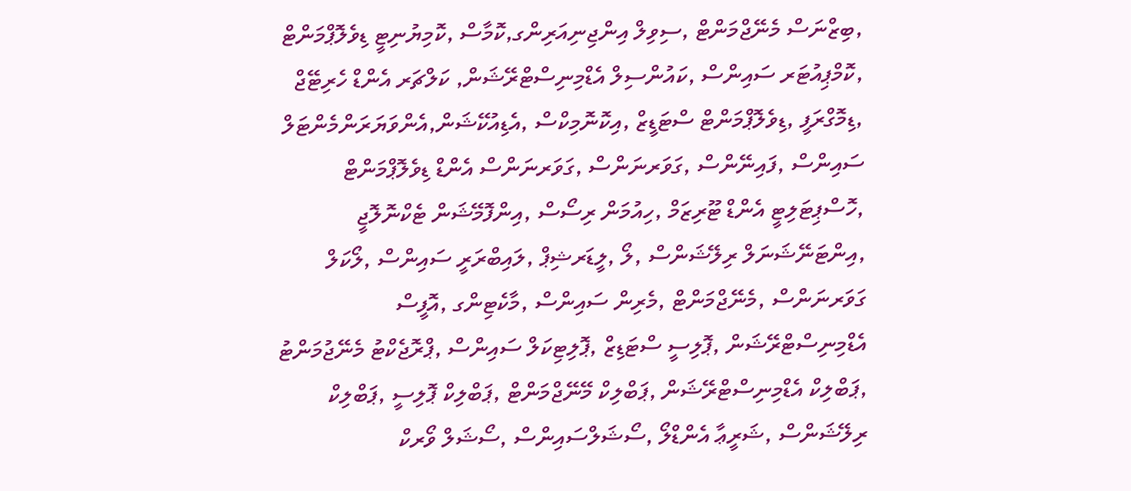,ބިޒްނަސް މެނޭޖްމަންޓް ,ސިވިލް އިންޖިނިއަރިންގ,ކޮމާސް ,ކޮމިޔުނިޓީ ޑިވެލޮޕްމަންޓް ,ކޮމްޕިއުޓަރ ސައިންސް ,ކައުންސިލް އެޑްމިނިސްޓްރޭޝަން, ކަލްޗަރ އެންޑް ހެރިޓޭޖް ,ޑިމޮގްރަފީ ,ޑިވެލޮޕްމަންޓް ސްޓަޑީޒް ,އިކޮނޮމިކްސް ,އެޑިއުކޭޝަން,އެންވަޔަރަންމެންޓަލް ސައިންސް ,ފައިނޭންސް ,ގަވަރނަންސް ,ގަވަރނަންސް އެންޑް ޑިވެލޮޕްމަންޓް ,ހޮސްޕިޓަލިޓީ އެންޑް ޓޫރިޒަމް ,ހިއުމަން ރިސޯސް ,އިންފޮމޭޝަން ޓެކްނޮލޮޖީ ,އިންޓަނޭޝަނަލް ރިލޭޝަންސް ,ލޯ ,ލީޑަރޝިޕް ,ލައިބްރަރީ ސައިންސް ,ލޯކަލް ގަވަރނަންސް ,މެނޭޖްމަންޓް ,މެރިން ސައިންސް ,މާކެޓިންގ ,އޮފީސް އެޑްމިނިސްޓްރޭޝަން ,ޕޮލިސީ ސްޓަޑިޒް ,ޕޮލިޓިކަލް ސައިންސް ,ޕްރޮޖެކްޓު މެނޭޖުމަންޓު ,ޕަބްލިކް އެޑްމިނިސްޓްރޭޝަން ,ޕަބްލިކް މޭނޭޖްމަންޓް ,ޕަބްލިކް ޕޮލިސީ ,ޕަބްލިކް ރިލޭޝަންސް ,ޝަރީޢާ އެންޑްލޯ ,ސޯޝަލްސައިންސް ,ސޯޝަލް ވޯރކް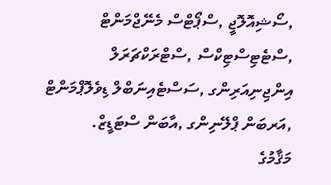,ސޯޝިއޮލޮޖީ ,ސްޕޯޓްސް މެނޭޖްމަންޓް ,ސްޓެޓިސްޓިކްސް ,ސްޓްރަކްޗަރަލް އިންޖިނިއަރިންގ ,ސަސްޓެއިނަބްލް ޑިވެލޮޕްމަންޓް ,އަރބަން ޕްލޭނިންގ ,އާބަން ސްޓަޑީޒް.
މަޤާމުގެ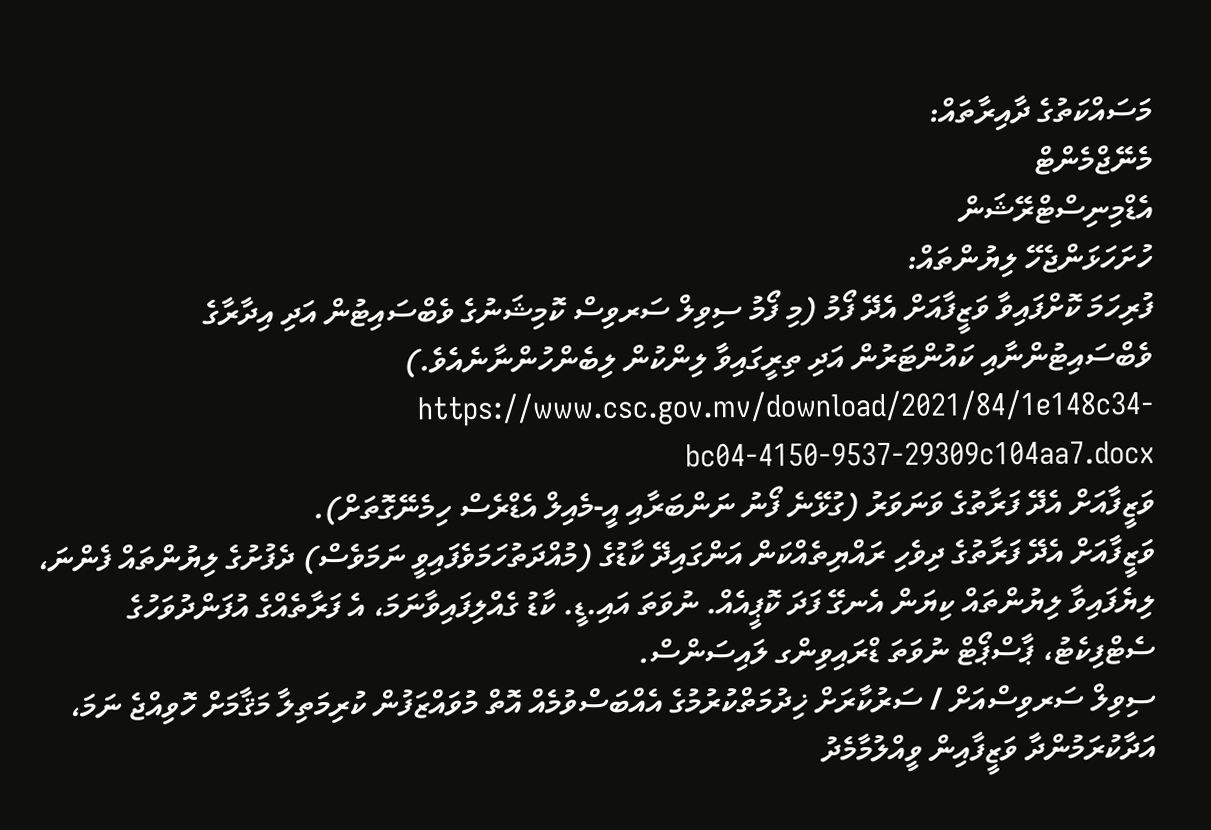މަސައްކަތުގެ ދާއިރާތައް:
މެނޭޖްމެންޓް
އެޑްމިނިސްޓްރޭޝަން
ހުށަހަޅަންޖެހޭ ލިޔުންތައް:
ފުރިހަމަ ކޮށްފައިވާ ވަޒީފާއަށް އެދޭ ފޯމު (މި ފޯމު ސިވިލް ސަރވިސް ކޮމިޝަނުގެ ވެބްސައިޓުން އަދި އިދާރާގެ ވެބްސައިޓުންނާއި ކައުންޓަރުން އަދި ތިރީގައިވާ ލިންކުން ލިބެންހުންނާނެއެވެ.) https://www.csc.gov.mv/download/2021/84/1e148c34-bc04-4150-9537-29309c104aa7.docx
ވަޒީފާއަށް އެދޭ ފަރާތުގެ ވަނަވަރު (ގުޅޭނެ ފޯނު ނަންބަރާއި އީ-މެއިލް އެޑްރެސް ހިމެނޭގޮތަށް).
ވަޒީފާއަށް އެދޭ ފަރާތުގެ ދިވެހި ރައްޔިތެއްކަން އަންގައިދޭ ކާޑުގެ (މުއްދަތުހަމަވެފައިވީ ނަމަވެސް) ދެފުށުގެ ލިޔުންތައް ފެންނަ، ލިޔެފައިވާ ލިޔުންތައް ކިޔަން އެނގޭ ފަދަ ކޮޕީއެއް. ނުވަތަ އައި.ޑީ. ކާޑު ގެއްލިފައިވާނަމަ، އެ ފަރާތެއްގެ އުފަންދުވަހުގެ ސެޓްފިކެޓު، ޕާސްޕޯޓް ނުވަތަ ޑްރައިވިންގ ލައިސަންސް.
ސިވިލް ސަރވިސްއަށް / ސަރުކާރަށް ޚިދުމަތްކުރުމުގެ އެއްބަސްވުމެއް އޮތް މުވައްޒަފުން ކުރިމަތިލާ މަޤާމަށް ހޮވިއްޖެ ނަމަ، އަދާކުރަމުންދާ ވަޒީފާއިން ވީއްލުމާމެދު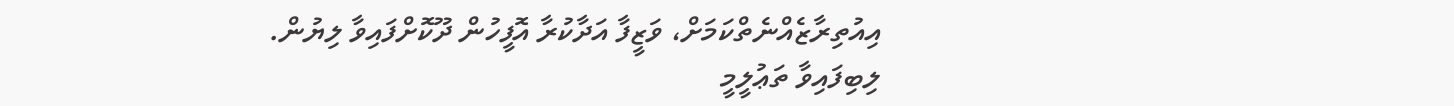އިއުތިރާޒެއްނެތްކަމަށް، ވަޒީފާ އަދާކުރާ އޮފީހުން ދޫކޮށްފައިވާ ލިޔުން.
ލިބިފައިވާ ތަޢުލީމީ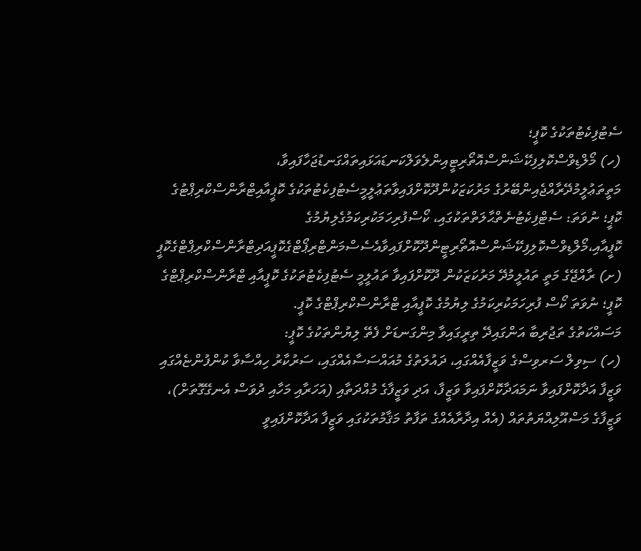ސެޓުފިކެޓުތަކުގެ ކޮޕީ؛
(ހ) މޯލްޑިވްސްކޮލިފިކޭޝަންސްއޮތޯރިޓީއިންލެވަލްކަނޑައަޅައިތައްގަނޑުޖަހާފައިވާ، މަތީތަޢުލީމުދޭރާއްޖެއިންބޭރުގެ މަރުކަޒަކުންދޫކޮށްފައިވާތަޢުލީމީސެޓުފިކެޓުތަކުގެ ކޮޕީއާއިޓްރާންސްކްރިޕްޓުގެ ކޮޕީ؛ ނުވަތަ: ސެޓްފިކެޓުނެތްޙާލަތްތަކުގައި، ކޯސްފުރިހަމަކުރިކަމުގެލިޔުމުގެ ކޮޕީއާއި،މޯލްޑިވްސްކޮލިފިކޭޝަންސްއޮތޯރިޓީންދޫކޮށްފައިވާއެސެސްމަންޓްރިޕޯޓްގެކޮޕީއަދިޓްރާންސްކްރިޕްޓްގެކޮޕީ
(ށ) ރާއްޖޭގެ މަތީ ތައުލީމުދޭ މަރުކަޒަކުން ދޫކޮށްފައިވާ ތައުލީމީ ސެޓުފިކެޓުތަކުގެ ކޮޕީއާއި ޓްރާންސްކްރިޕްޓްގެ ކޮޕީ؛ ނުވަތަ ކޯސް ފުރިހަމަކުރިކަމުގެ ލިޔުމުގެ ކޮޕީއާއި ޓްރާންސްކްރިޕްޓްގެ ކޮޕީ.
މަސައްކަތުގެ ތަޖުރިބާ އަންގައިދޭ ތިރީގައިވާ މިންގަނޑަށް ފެތޭ ލިޔުންތަކުގެ ކޮޕީ:
(ހ) ސިވިލް ސަރވިސްގެ ވަޒީފާއެއްގައި، ދައުލަތުގެ މުއައްސަސާއެއްގައި، ސަރުކާރު ހިއްސާވާ ކުންފުންޏެއްގައި ވަޒީފާ އަދާކޮށްފައިވާ ނަމައަދާކޮށްފައިވާ ވަޒީފާ، އަދި ވަޒީފާގެ މުއްދަތާއި (އަހަރާއި މަހާއި ދުވަސް އެނގޭގޮތަށް)، ވަޒީފާގެ މަސްއޫލިއްޔަތުތައް (އެއް އިދާރާއެއްގެ ތަފާތު މަޤާމުތަކުގައި ވަޒީފާ އަދާކޮށްފައިވީ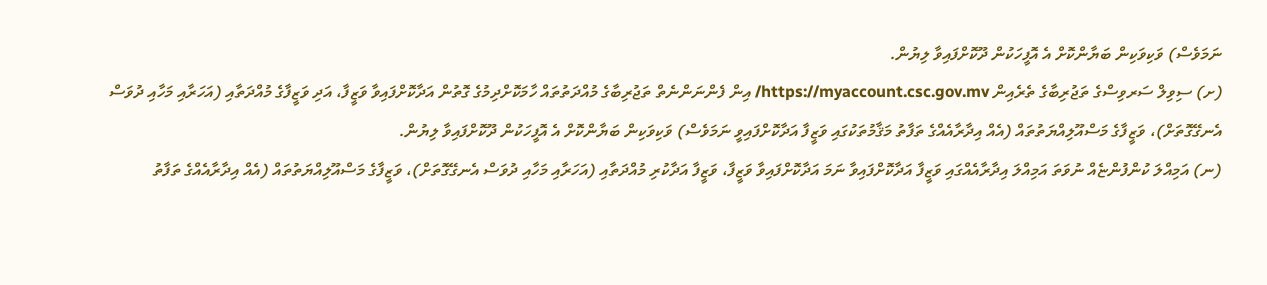ނަމަވެސް) ވަކިވަކިން ބަޔާންކޮށް އެ އޮފީހަކުން ދޫކޮށްފައިވާ ލިޔުން.
(ށ) ސިވިލް ސަރވިސްގެ ތަޖުރިބާގެ ތެރެއިން https://myaccount.csc.gov.mv/ އިން ފެންނަންނެތް ތަޖުރިބާގެ މުއްދަތުތައް ހާމަކޮށްދިމުގެ ގޮތުން އަދާކޮށްފައިވާ ވަޒީފާ، އަދި ވަޒީފާގެ މުއްދަތާއި (އަހަރާއި މަހާއި ދުވަސް އެނގޭގޮތަށް)، ވަޒީފާގެ މަސްއޫލިއްޔަތުތައް (އެއް އިދާރާއެއްގެ ތަފާތު މަޤާމުތަކުގައި ވަޒީފާ އަދާކޮށްފައިވީ ނަމަވެސް) ވަކިވަކިން ބަޔާންކޮށް އެ އޮފީހަކުން ދޫކޮށްފައިވާ ލިޔުން.
(ނ) އަމިއްލަ ކުންފުންޏެއް ނުވަތަ އަމިއްލަ އިދާރާއެއްގައި ވަޒީފާ އަދާކޮށްފައިވާ ނަމަ އަދާކޮށްފައިވާ ވަޒީފާ، ވަޒީފާ އަދާކުރި މުއްދަތާއި (އަހަރާއި މަހާއި ދުވަސް އެނގޭގޮތަށް)، ވަޒީފާގެ މަސްއޫލިއްޔަތުތައް (އެއް އިދާރާއެއްގެ ތަފާތު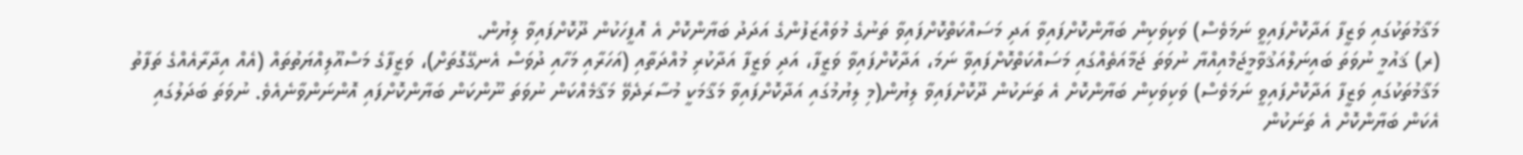މަޤާމުތަކުގައި ވަޒީފާ އަދާކޮށްފައިވީ ނަމަވެސް) ވަކިވަކިން ބަޔާންކޮށްފައިވާ އަދި މަސައްކަތްކޮށްފައިވާ ތަނުގެ މުވައްޒަފުންގެ އަދަދު ބަޔާންކޮށް އެ އޮފީހަކުން ދޫކޮށްފައިވާ ލިޔުން.
(ރ) ޤައުމީ ނުވަތަ ބައިނަލްއަޤުވާމީޖަމްއިއްޔާ ނުވަތަ ޖަމާއަތެއްގައި މަސައްކަތްކޮށްފައިވާ ނަމަ، އަދާކޮށްފައިވާ ވަޒީފާ، އަދި ވަޒީފާ އަދާކުރި މުއްދަތާއި (އަހަރާއި މަހާއި ދުވަސް އެނގޭގޮތަށް)، ވަޒީފާގެ މަސްއޫލިއްޔަތުތައް (އެއް އިދާރާއެއްގެ ތަފާތު މަޤާމުތަކުގައި ވަޒީފާ އަދާކޮށްފައިވީ ނަމަވެސް) ވަކިވަކިން ބަޔާންކޮށް އެ ތަނަކުން ދޫކޮށްފައިވާ ލިޔުން(މި ލިޔުމުގައި އަދާކޮށްފައިވާ މަޤާމަކީ މުސާރަދެވޭ މަޤާމެއްކަން ނުވަތަ ނޫންކަން ބަޔާންކޮށްފައި އޮންނަންވާނެއެވެ. ނުވަތަ ބަދަލުގައި އެކަން ބަޔާންކޮށް އެ ތަނަކުން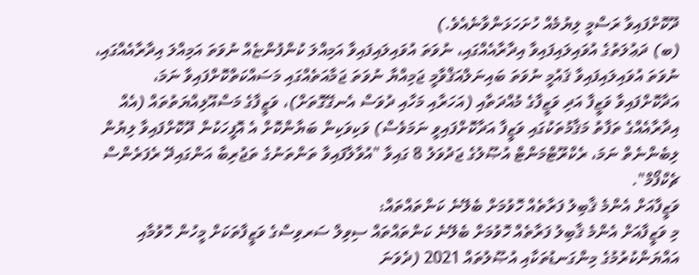ދޫކޮށްފައިވާ ރަސްމީ ލިޔުމެއް ހުށަހަޅަންވާނެއެވެ.)
(ބ) ދަޢުލަތުގެ އުވައިލައިފައިވާ އިދާރާއެއްގައި، ނުވަތަ އުވައިލައިފައިވާ އަމިއްލަ ކުންފުންޏެއް ނުވަތަ އަމިއްލަ އިދާރާއެއްގައި، ނުވަތަ އުވައިލައިފައިވާ ޤައުމީ ނުވަތަ ބައިނަލްއަޤްވާމީ ޖަމިއްޔާ ނުވަތަ ޖަމާއަތެއްގައި މަސައްކަތްކޮށްފައިވާ ނަމަ، އަދާކޮށްފައިވާ ވަޒީފާ އަދި ވަޒީފާގެ މުއްދަތާއި (އަހަރާއި މަހާއި ދުވަސް އެނގޭގޮތަށް)، ވަޒީފާގެ މަސްއޫލިއްޔަތުތައް (އެއް އިދާރާއެއްގެ ތަފާތު މަޤާމުތަކުގައި ވަޒީފާ އަދާކޮށްފައިވީ ނަމަވެސް) ވަކިވަކިން ބަޔާންކޮށް އެ އޮފީހަކުން ދޫކޮށްފައިވާ ލިޔުން ލިބެންނެތް ނަމަ، ރެކްރޫޓްމަންޓް އުޞޫލުގެ ޖަދުވަލު 8 ގައިވާ "އުވާލާފައިވާ ތަންތަނުގެ ތަޖުރިބާ އަންގައިދޭ ރެފަރެންސް ޗެކްފޯމް".
ވަޒީފާއަށް އެންމެ ޤާބިލު ފަރާތެއް ހޮވުމަށް ބެލޭނެ ކަންތައްތައް:
މި ވަޒީފާއަށް އެންމެ ޤާބިލު ފަރާތެއް ހޮވުމަށް ބެލޭނެ ކަންތައްތައް ސިވިލް ސަރވިސްގެ ވަޒީފާތަކަށް މީހުން ހޮވުމާއި އައްޔަންކުރުމުގެ މިންގަނޑުތަކާއި އުޞޫލުތައް 2021 (ދެވަނަ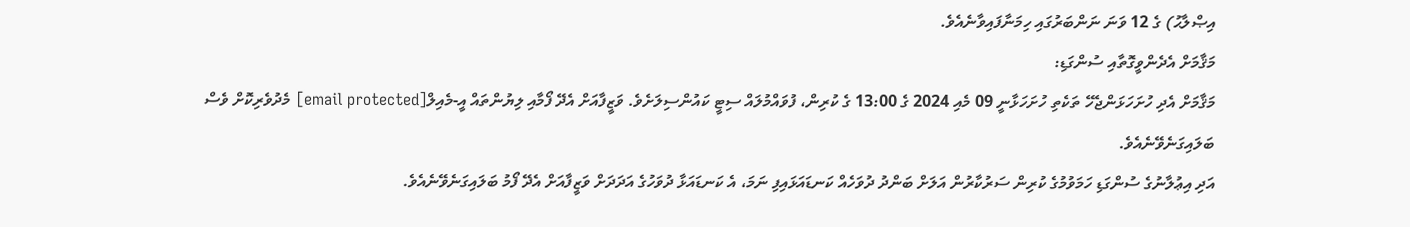އިޞްލާޙު) ގެ 12 ވަނަ ނަންބަރުގައި ހިމަނާފައިވާނެއެވެ.
މަޤާމަށް އެދެންވީގޮތާއި ސުންގަޑި:
މަޤާމަށް އެދި ހުށަހަޅަންޖެހޭ ތަކެތި ހުށަހަޅާނީ 09 މެއި 2024 ގެ 13:00 ގެ ކުރިން، ފުވައްމުލައް ސިޓީ ކައުންސިލަށެވެ. ވަޒީފާއަށް އެދޭ ފޯމާއި ލިޔުންތައް އީ-މެއިލް[email protected] މެދުވެރިކޮށް ވެސް ބަލައިގަނެވޭނެއެވެ.
އަދި އިޢުލާނުގެ ސުންގަޑި ހަމަވުމުގެ ކުރިން ސަރުކާރުން އަލަށް ބަންދު ދުވަހެއް ކަނޑައަޅައިފި ނަމަ، އެ ކަނޑައަޅާ ދުވަހުގެ އަދަދަށް ވަޒީފާއަށް އެދޭ ފޯމު ބަލައިގަނެވޭނެއެވެ.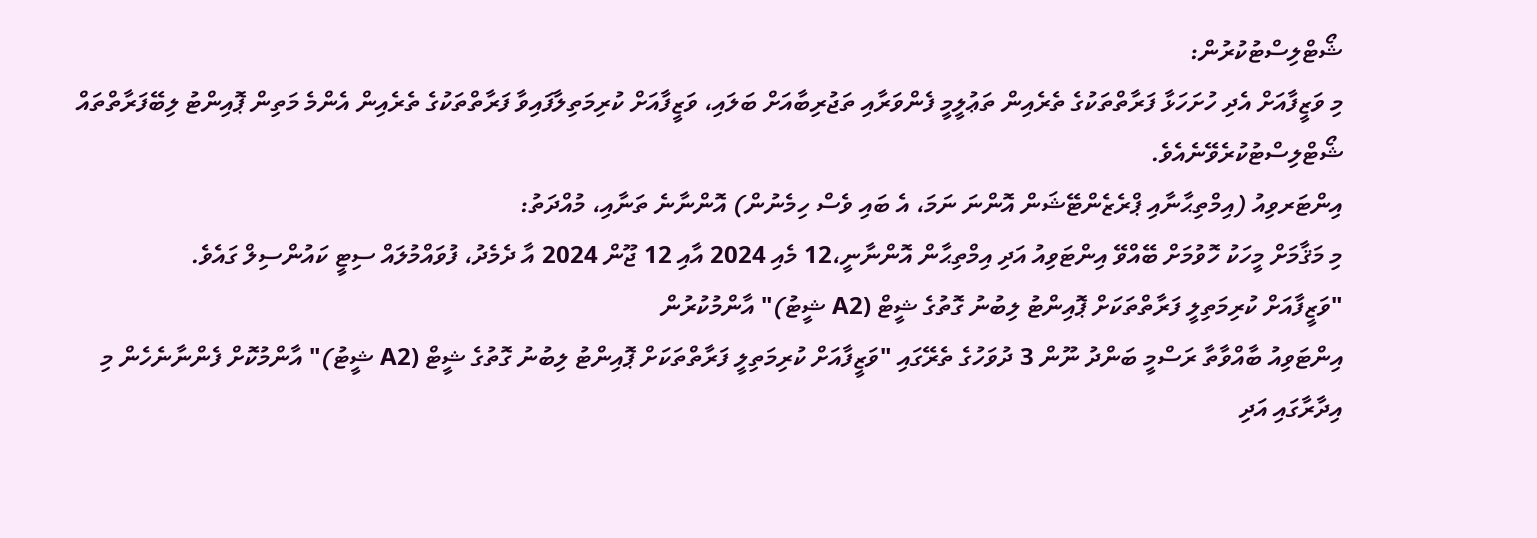ޝޯޓްލިސްޓުކުރުން:
މި ވަޒީފާއަށް އެދި ހުށަހަޅާ ފަރާތްތަކުގެ ތެރެއިން ތަޢުލީމީ ފެންވަރާއި ތަޖުރިބާއަށް ބަލައި، ވަޒީފާއަށް ކުރިމަތިލާފައިވާ ފަރާތްތަކުގެ ތެރެއިން އެންމެ މަތިން ޕޮއިންޓު ލިބޭފަރާތްތައް ޝޯޓްލިސްޓުކުރެވޭނެއެވެ.
އިންޓަރވިއު (އިމްތިޙާނާއި ޕްރެޒެންޓޭޝަން އޮންނަ ނަމަ، އެ ބައި ވެސް ހިމެނުން) އޮންނާނެ ތަނާއި، މުއްދަތު:
މި މަޤާމަށް މީހަކު ހޮވުމަށް ބޭއްވޭ އިންޓަވިއު އަދި އިމްތިޙާން އޮންނާނީ،12 މެއި 2024 އާއި 12 ޖޫން 2024 އާ ދެމެދު، ފުވައްމުލައް ސިޓީ ކައުންސިލް ގައެވެ.
"ވަޒީފާއަށް ކުރިމަތިލީ ފަރާތްތަކަށް ޕޮއިންޓު ލިބުނު ގޮތުގެ ޝީޓް (A2 ޝީޓު)" އާންމުކުރުން
އިންޓަވިއު ބާއްވާތާ ރަސްމީ ބަންދު ނޫން 3 ދުވަހުގެ ތެރޭގައި "ވަޒީފާއަށް ކުރިމަތިލީ ފަރާތްތަކަށް ޕޮއިންޓު ލިބުނު ގޮތުގެ ޝީޓް (A2 ޝީޓު)" އާންމުކޮށް ފެންނާނެހެން މި އިދާރާގައި އަދި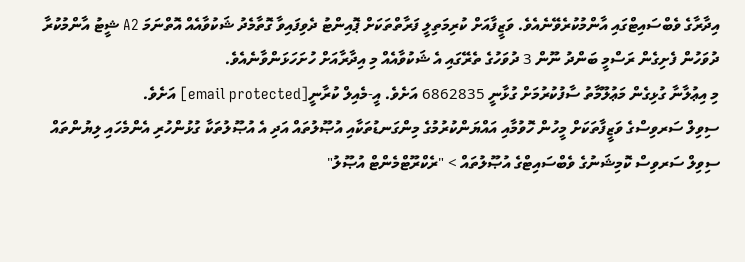އިދާރާގެ ވެބްސައިޓްގައި އާންމުކުރެވޭނެއެވެ. ވަޒީފާއަށް ކުރިމަތިލީ ފަރާތްތަކަށް ޕޮއިންޓު ދެވިފައިވާ ގޮތާމެދު ޝަކުވާއެއް އޮތްނަމަ A2 ޝީޓު އާންމުކުރާ ދުވަހުން ފެށިގެން ރަސްމީ ބަންދު ނޫން 3 ދުވަހުގެ ތެރޭގައި އެ ޝަކުވާއެއް މި އިދާރާއަށް ހުށަހަޅަންވާނެއެވެ.
މި އިޢުލާނާ ގުޅިގެން މަޢުލޫމާތު ސާފުކުރުމަށް ގުޅާނީ 6862835 އަށެވެ. އީ-މެއިލް ކުރާނީ[email protected] އަށެވެ.
ސިވިލް ސަރވިސްގެ ވަޒީފާތަކަށް މީހުން ހޮވުމާއި އައްޔަންކުރުމުގެ މިންގަނޑުތަކާއި އުޞޫލުތައް އަދި އެ އުޞޫލުތަކާ ގުޅުންހުރި އެންމެހައި ލިޔުންތައް ސިވިލް ސަރވިސް ކޮމިޝަނުގެ ވެބްސައިޓްގެ އުޞޫލުތައް > "ރެކްރޫޓްމެންޓް އުޞޫލު"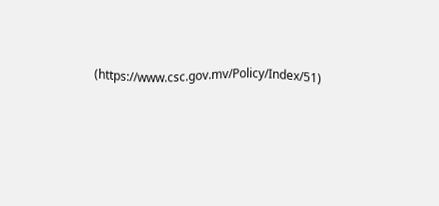(https://www.csc.gov.mv/Policy/Index/51)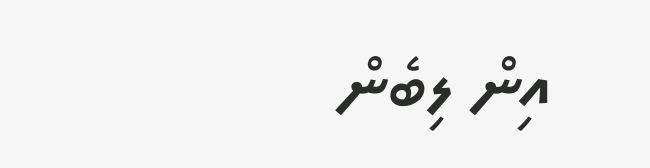އިން ލިބެން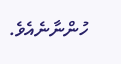ހުންނާނެއެވެ.